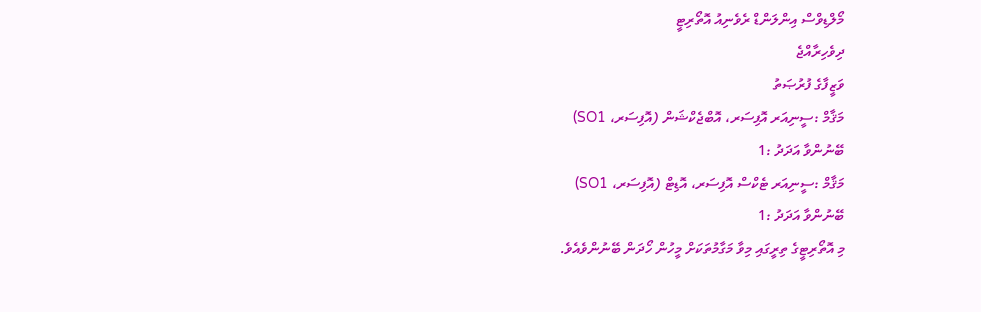މޯލްޑިވްސް އިންލަންޑް ރެވެނިއު އޮތޯރިޓީ
ދިވެހިރާއްޖެ
ވަޒީފާގެ ފުރުޞަތު
މަޤާމް :ސީނިއަރ އޮފިސަރ، އޮބްޖެކްޝަން (އޮފިސަރ، SO1)
ބޭނުންވާ އަދަދު :1
މަޤާމް :ސީނިއަރ ޓެކްސް އޮފިސަރ، އޮޑިޓް (އޮފިސަރ، SO1)
ބޭނުންވާ އަދަދު :1
މި އޮތޯރިޓީގެ ތިރީގައި މިވާ މަގާމުތަކަށް މީހުން ހޯދަން ބޭނުންވެއެވެ.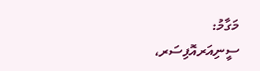މަގާމު:
ސީނިއަރއޮފިސަރ،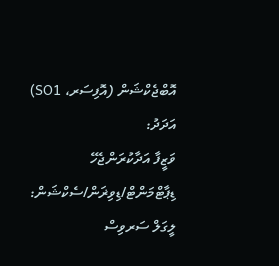އޮބްޖެކްޝަން (އޮފިސަރ، SO1)
އަދަދު:
ވަޒީފާ އަދާކުރަންޖެހޭ ޑިޕާޓްމަންޓް/ޑިވިޜަން/ސެކްޝަން:
ލީގަލް ސަރވިސް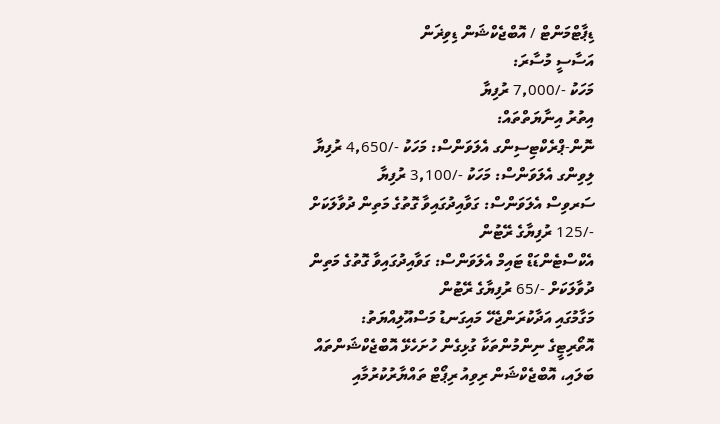ޑިޕާޓްމަންޓް / އޮބްޖެކްޝަން ޑިވިޜަން
އަސާސީ މުސާރަ:
މަހަކު -/7,000 ރުފިޔާ
އިތުރު އިނާޔަތްތައް:
ނޮން-ޕްރެކްޓިސިންގ އެލަވަންސް: މަހަކު -/4,650 ރުފިޔާ
ލިވިންގ އެލަވަންސް: މަހަކު -/3,100 ރުފިޔާ
ސަރވިސް އެލަވަންސް: ގަވާއިދުގައިވާ ގޮތުގެ މަތިން ދުވާލަކަށް -/125 ރުފިޔާގެ ރޭޓުން
އެކްސްޓެންޑަޑް ޓައިމް އެލަވަންސް: ގަވާއިދުގައިވާ ގޮތުގެ މަތިން ދުވާލަކަށް -/65 ރުފިޔާގެ ރޭޓުން
މަގާމުގައި އަދާކުރަންޖެހޭ މައިގަނޑު މަސްއޫލިއްޔަތު:
އޮތޯރިޓީގެ ނިންމުންތަކާ ގުޅިގެން ހުށަހެޅޭ އޮބްޖެކްޝަންތައް ބަލައި، އޮބްޖެކްޝަން ރިވިއު ރިޕޯޓް ތައްޔާރުކުރުމާއި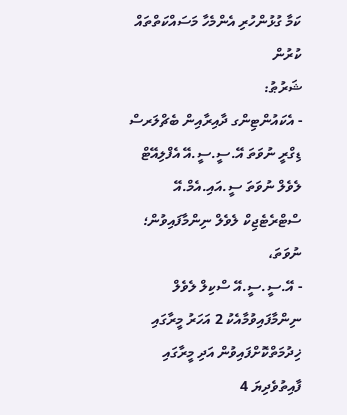ކަމާ ގުޅުންހުރި އެންމެހާ މަސައްކަތްތައް ކުރުން
ޝަރުޠު:
- އެކައުންޓިންގ ދާއިރާއިން ބެޗްލަރސް ޑިގްރީ ނުވަތަ އޭ.ސީ.ސީ.އޭ އެފްލިއޭޓް ލެވެލް ނުވަތަ ސީ.އައި.އެމް.އޭ ސްޓްރެޓެޖިކް ލެވެލް ނިންމާފައިވުން؛ ނުވަތަ،
- އޭ.ސީ.ސީ.އޭ ސްކިލް ލެވެލް ނިންމާފައިވުމާއެކު 2 އަހަރު މީރާގައި ޚިދުމަތްކޮށްފައިވުން އަދި މީރާގައި ފާއިތުވެދިޔަ 4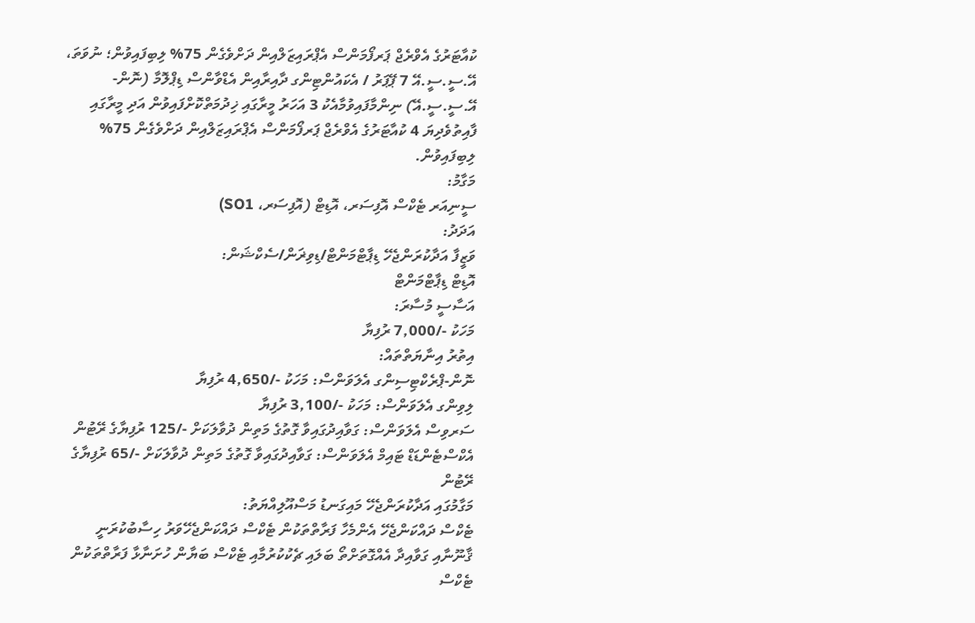ކުއާޓަރުގެ އެވްރެޖް ޕަރފޯމަންސް އެޕްރައިޒަލްއިން ދަށްވެގެން 75% ލިބިފައިވުން؛ ނުވަތަ،
އޭ.ސީ.ސީ.އޭ 7 ޕޭޕަރު / އެކައުންޓިންގ ދާއިރާއިން އެޑްވާންސް ޑިޕްލޮމާ (ނޮން-އޭ.ސީ.ސީ.އޭ) ނިންމާފައިވުމާއެކު 3 އަހަރު މީރާގައި ޚިދުމަތްކޮށްފައިވުން އަދި މީރާގައި ފާއިތުވެދިޔަ 4 ކުއާޓަރުގެ އެވްރެޖް ޕަރފޯމަންސް އެޕްރައިޒަލްއިން ދަށްވެގެން 75% ލިބިފައިވުން.
މަގާމު:
ސީނިއަރ ޓެކްސް އޮފިސަރ، އޮޑިޓް (އޮފިސަރ، SO1)
އަދަދު:
ވަޒީފާ އަދާކުރަންޖެހޭ ޑިޕާޓްމަންޓް/ޑިވިޜަން/ސެކްޝަން:
އޮޑިޓް ޑިޕާޓްމަންޓް
އަސާސީ މުސާރަ:
މަހަކު -/7,000 ރުފިޔާ
އިތުރު އިނާޔަތްތައް:
ނޮން-ޕްރެކްޓިސިންގ އެލަވަންސް: މަހަކު -/4,650 ރުފިޔާ
ލިވިންގ އެލަވަންސް: މަހަކު -/3,100 ރުފިޔާ
ސަރވިސް އެލަވަންސް: ގަވާއިދުގައިވާ ގޮތުގެ މަތިން ދުވާލަކަށް -/125 ރުފިޔާގެ ރޭޓުން
އެކްސްޓެންޑަޑް ޓައިމް އެލަވަންސް: ގަވާއިދުގައިވާ ގޮތުގެ މަތިން ދުވާލަކަށް -/65 ރުފިޔާގެ ރޭޓުން
މަގާމުގައި އަދާކުރަންޖެހޭ މައިގަނޑު މަސްއޫލިއްޔަތު:
ޓެކްސް ދައްކަންޖެހޭ އެންމެހާ ފަރާތްތަކުން ޓެކްސް ދައްކަންޖެހޭވަރު ހިސާބުކުރަނީ ޤާނޫނާއި ގަވާއިދާ އެއްގޮތަށްތޯ ބަލައި ޗެކުކުރުމާއި ޓެކްސް ބަޔާން ހުށަނާޅާ ފަރާތްތަކުން ޓެކްސް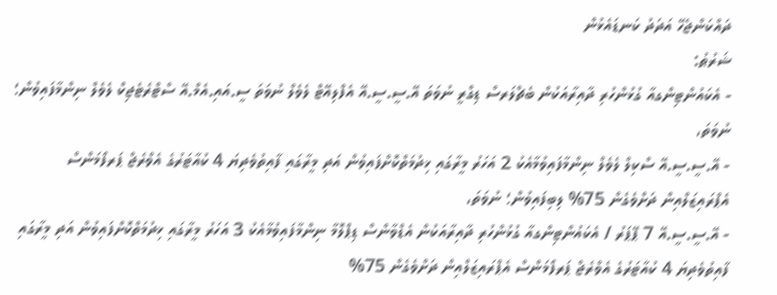ދައްކަންޖެހޭ އަދަދު ކަނޑައެޅުން
ޝަރުޠު:
- އެކައުންޓިންގއާ ގުޅުންހުރި ދާއިރާއަކުން ބެޗްލަރސް ޑިގްރީ ނުވަތަ އޭ.ސީ.ސީ.އޭ އެފްލިއޭޓް ލެވެލް ނުވަތަ ސީ.އައި.އެމް.އޭ ސްޓްރެޓެޖިކް ލެވެލް ނިންމާފައިވުން؛ ނުވަތަ،
- އޭ.ސީ.ސީ.އޭ ސްކިލް ލެވެލް ނިންމާފައިވުމާއެކު 2 އަހަރު މީރާގައި ޚިދުމަތްކޮށްފައިވުން އަދި މީރާގައި ފާއިތުވެދިޔަ 4 ކުއާޓަރުގެ އެވްރެޖް ޕަރފޯމަންސް އެޕްރައިޒަލްއިން ދަށްވެގެން 75% ލިބިފައިވުން؛ ނުވަތަ،
- އޭ.ސީ.ސީ.އޭ 7 ޕޭޕަރު / އެކައުންޓިންގއާ ގުޅުންހުރި ދާއިރާއަކުން އެޑްވާންސް ޑިޕްލޮމާ ނިންމާފައިވުމާއެކު 3 އަހަރު މީރާގައި ޚިދުމަތްކޮށްފައިވުން އަދި މީރާގައި ފާއިތުވެދިޔަ 4 ކުއާޓަރުގެ އެވްރެޖް ޕަރފޯމަންސް އެޕްރައިޒަލްއިން ދަށްވެގެން 75%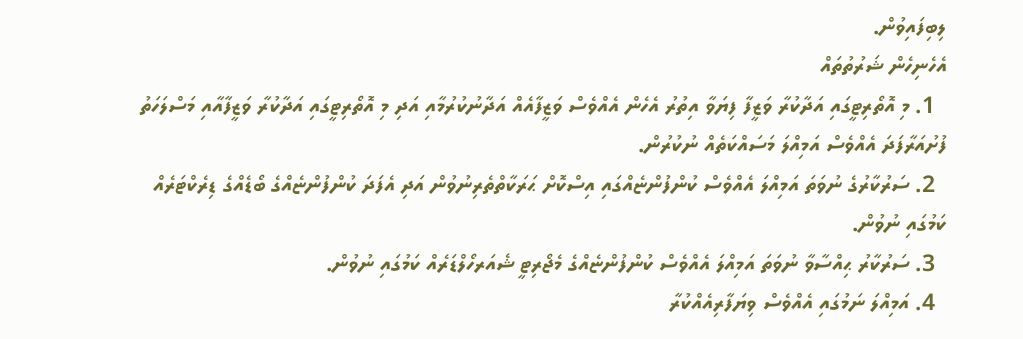ލިބިފައިވުން.
އެހެނިހެން ޝަރުތުތައް
  1. މި އޮތޯރިޓީގައި އަދާކުރާ ވަޒީފާ ފިޔަވާ އިތުރު އެހެން އެއްވެސް ވަޒީފާއެއް އަދާނުކުރުމާއި އަދި މި އޮތޯރިޓީގައި އަދާކުރާ ވަޒީފާއާއި މަސްލަހަތު ފުށުއަރާފަދަ އެއްވެސް އަމިއްލަ މަސައްކަތެއް ނުކުރުން.
  2. ސަރުކާރުގެ ނުވަތަ އަމިއްލަ އެއްވެސް ކުންފުންޏެއްގައި އިސްކޮށް ޙަރަކާތްތެރިނުވުން އަދި އެފަދަ ކުންފުންޏެއްގެ ބޯޑެއްގެ ޑިރެކްޓަރެއް ކަމުގައި ނުވުން.
  3. ސަރުކާރު ޙިއްސާވާ ނުވަތަ އަމިއްލަ އެއްވެސް ކުންފުންޏެއްގެ މެޖޯރިޓީ ޝެއަރހޯލްޑަރެއް ކަމުގައި ނުވުން.
  4. އަމިއްލަ ނަމުގައި އެއްވެސް ވިޔަފާރިއެއްކުރާ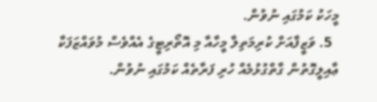މީހަކު ކަމުގައި ނުވުން.
  5. ވަޒީފާއަށް ކުރިމަތިލާ މީހާއާ މި އޮތޯރިޓީގެ އެއްވެސް މުވައްޒަފަކާ ޢާއިލީގޮތުން ގާތްގުޅުމެއް ހުރި ފަރާތެއް ކަމުގައި ނުވުން.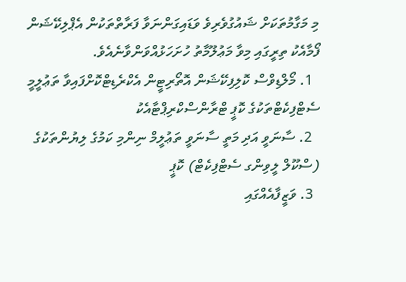މި މަގާމުތަކަށް ޝައުގުވެރިވެ ވަޑައިގަންނަވާ ފަރާތްތަކުން އެޕްލިކޭޝަން ފޯމާއެކު ތިރީގައި މިވާ މަޢުލޫމާތު ހުށަހަޅުއްވަންވާނެއެވެ.
  1. މޯލްޑިވްސް ކޮލިފިކޭޝަން އޮތޯރިޓީން އެކްރެޑިޓްކޮށްފައިވާ ތަޢުލީމީ ސެޓްފިކެޓްތަކުގެ ކޮޕީ ޓްރާންސްކްރިޕްޓާއެކު
  2. ސާނަވީ އަދި މަތީ ސާނަވީ ތަޢުލީމް ނިންމި ކަމުގެ ލިޔުންތަކުގެ (ސްކޫލް ލީވިންގ ސެޓްފިކެޓް) ކޮޕީ
  3. ވަޒީފާއެއްގައި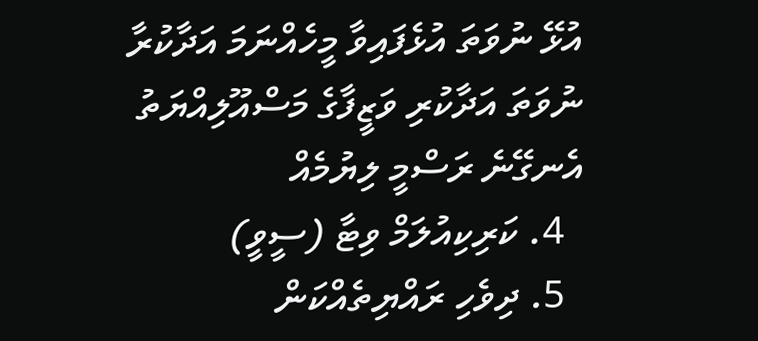އުޅޭ ނުވަތަ އުޅެފައިވާ މީހެއްނަމަ އަދާކުރާ ނުވަތަ އަދާކުރި ވަޒީފާގެ މަސްއޫލިއްޔަތު އެނގޭނެ ރަސްމީ ލިޔުމެއް
  4. ކަރިކިއުލަމް ވިޓާ (ސީވީ)
  5. ދިވެހި ރައްޔިތެއްކަން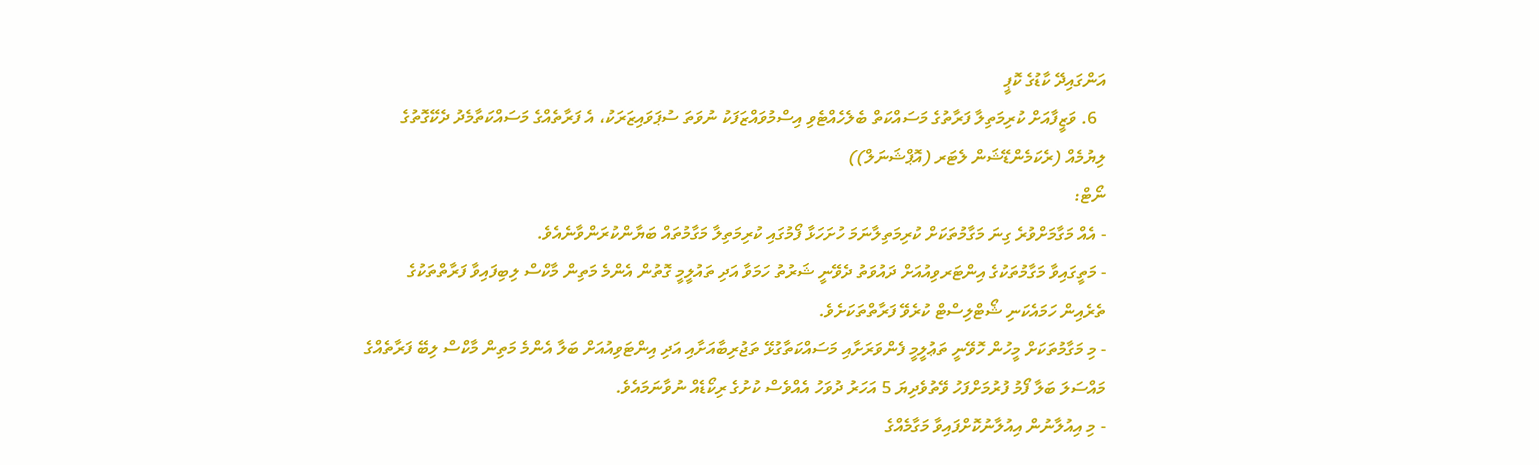އަންގައިދޭ ކާޑުގެ ކޮޕީ
  6. ވަޒީފާއަށް ކުރިމަތިލާ ފަރާތުގެ މަސައްކަތް ބެލެހެއްޓެވި އިސްމުވައްޒަފަކު ނުވަތަ ސުޕަވައިޒަރަކު، އެ ފަރާތެއްގެ މަސައްކަތާމެދު ދެކޭގޮތުގެ ލިޔުމެއް (ރެކަމެންޑޭޝަން ލެޓަރ (އޮޕްޝަނަލް))
ނޯޓް:
- އެއް މަގާމަށްވުރެ ގިނަ މަގާމުތަކަށް ކުރިމަތިލާނަމަ ހުށަހަޅާ ފޯމުގައި ކުރިމަތިލާ މަގާމުތައް ބަޔާންކުރަންވާނެއެވެ.
- މަތީގައިވާ މަގާމުތަކުގެ އިންޓަރވިއުއަށް ދައުވަތު ދެވޭނީ ޝަރުތު ހަމަވާ އަދި ތައުލީމީ ގޮތުން އެންމެ މަތިން މާކްސް ލިބިފައިވާ ފަރާތްތަކުގެ ތެރެއިން ހަމައެކަނި ޝޯޓްލިސްޓް ކުރެވޭ ފަރާތްތަކަށެވެ.
- މި މަގާމުތަކަށް މީހުން ހޮވޭނީ ތަޢުލީމީ ފެންވަރަށާއި މަސައްކަތާގުޅޭ ތަޖުރިބާއަށާއި އަދި އިންޓަވިއުއަށް ބަލާ އެންމެ މަތިން މާކްސް ލިބޭ ފަރާތެއްގެ މައްސަލަ ބަލާ ފޯމު ފުރުމަށްފަހު ވޭތުވެދިޔަ 5 އަހަރު ދުވަހު އެއްވެސް ކުށުގެ ރިކޯޑެއް ނުވާނަމައެވެ.
- މި އިއުލާނުން އިއުލާނުކޮށްފައިވާ މަގާމެއްގެ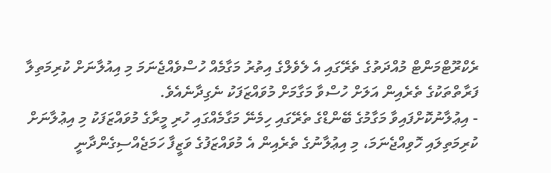ރެކްރޫޓްމަންޓް މުއްދަތުގެ ތެރޭގައި އެ ލެވެލްގެ އިތުރު މަގާމެއް ހުސްވެއްޖެނަމަ މި އިއުލާނަށް ކުރިމަތިލާ ފަރާތްތަކުގެ ތެރެއިން އަލަށް ހުސްވާ މަގާމަށް މުވައްޒަފަކު ނެގިދާނެއެވެ.
- އިޢުލާނުކޮށްފައިވާ މަގާމުގެ ބޭންޑްގެ ތެރޭގައި ހިމެނޭ މަގާމެއްގައި ހުރި މީރާގެ މުވައްޒަފަކު މި އިޢުލާނަށް ކުރިމަތިލައި ހޮވިއްޖެނަމަ، މި އިޢުލާނުގެ ތެރެއިން އެ މުވައްޒަފުގެ ވަޒީފާ ހަމަޖެއްސިގެންދާނީ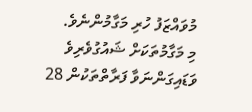މުވައްޒަފު ހުރި މަގާމުންނެވެ.
މި މަގާމުތަކަށް ޝައުގުވެރިވެ ވަޑައިގަންނަވާ ފަރާތްތަކުން 28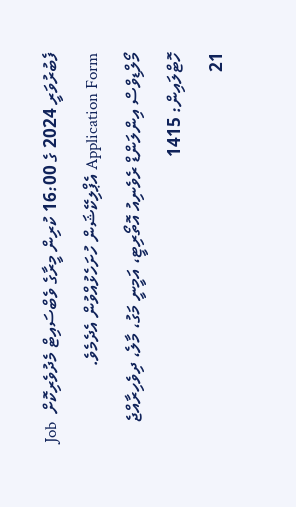ފެބުރުވަރީ 2024 ގެ 16:00 ކުރިން މީރާގެ ވެބްސައިޓް މެދުވެރިކޮށް  Job Application Form އެޕްލިކޭޝަން ހުށަހެޅުއްވުން އެދެމެވެ.
މޯލްޑިވްސް އިންލަންޑް ރެވެނިއު އޮތޯރިޓީ، އަމީނީ މަގު، މާލެ، ދިވެހިރާއްޖެ
ހޮޓްލައިން: 1415
21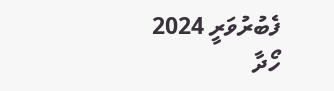ފެބުރުވަރީ 2024
ހޯދާ